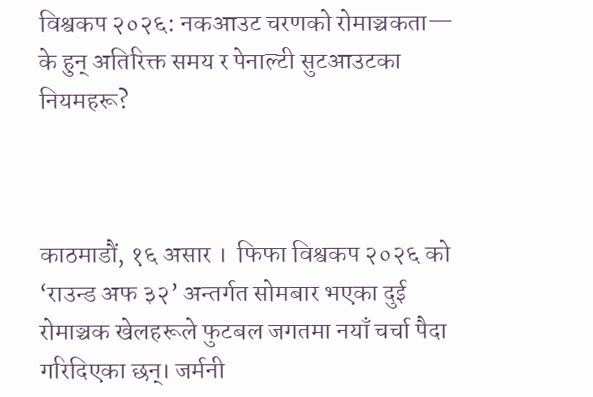विश्वकप २०२६: नकआउट चरणको रोमाञ्चकता— के हुन् अतिरिक्त समय र पेनाल्टी सुटआउटका नियमहरू?



काठमाडौं, १६ असार ।  फिफा विश्वकप २०२६ को ‘राउन्ड अफ ३२’ अन्तर्गत सोमबार भएका दुई रोमाञ्चक खेलहरूले फुटबल जगतमा नयाँ चर्चा पैदा गरिदिएका छन्। जर्मनी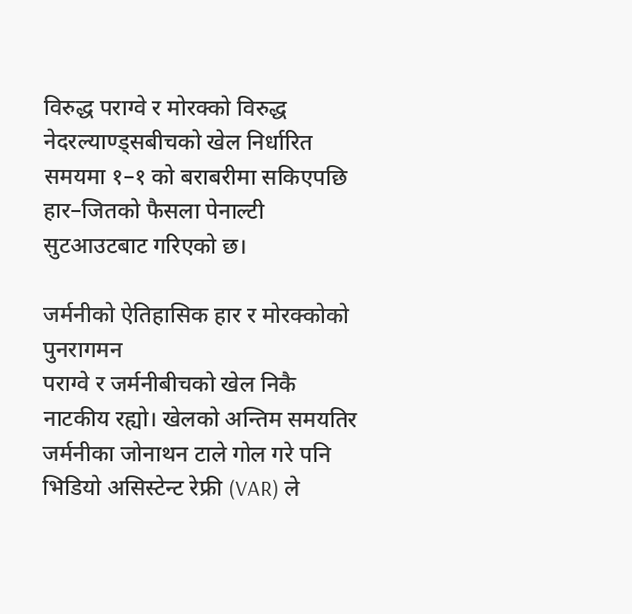विरुद्ध पराग्वे र मोरक्को विरुद्ध नेदरल्याण्ड्सबीचको खेल निर्धारित समयमा १–१ को बराबरीमा सकिएपछि हार–जितको फैसला पेनाल्टी सुटआउटबाट गरिएको छ।

जर्मनीको ऐतिहासिक हार र मोरक्कोको पुनरागमन
पराग्वे र जर्मनीबीचको खेल निकै नाटकीय रह्यो। खेलको अन्तिम समयतिर जर्मनीका जोनाथन टाले गोल गरे पनि भिडियो असिस्टेन्ट रेफ्री (VAR) ले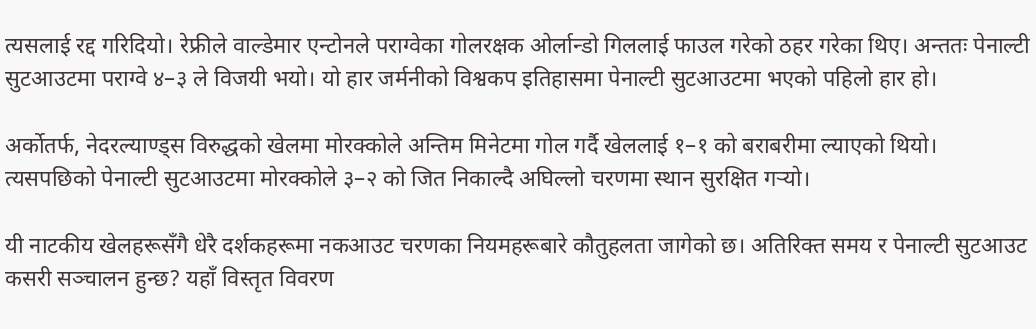त्यसलाई रद्द गरिदियो। रेफ्रीले वाल्डेमार एन्टोनले पराग्वेका गोलरक्षक ओर्लान्डो गिललाई फाउल गरेको ठहर गरेका थिए। अन्ततः पेनाल्टी सुटआउटमा पराग्वे ४–३ ले विजयी भयो। यो हार जर्मनीको विश्वकप इतिहासमा पेनाल्टी सुटआउटमा भएको पहिलो हार हो।

अर्कोतर्फ, नेदरल्याण्ड्स विरुद्धको खेलमा मोरक्कोले अन्तिम मिनेटमा गोल गर्दै खेललाई १–१ को बराबरीमा ल्याएको थियो। त्यसपछिको पेनाल्टी सुटआउटमा मोरक्कोले ३–२ को जित निकाल्दै अघिल्लो चरणमा स्थान सुरक्षित गर्‍यो।

यी नाटकीय खेलहरूसँगै धेरै दर्शकहरूमा नकआउट चरणका नियमहरूबारे कौतुहलता जागेको छ। अतिरिक्त समय र पेनाल्टी सुटआउट कसरी सञ्चालन हुन्छ? यहाँ विस्तृत विवरण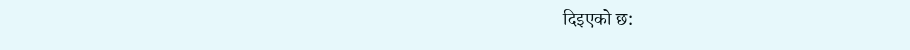दिइएको छ: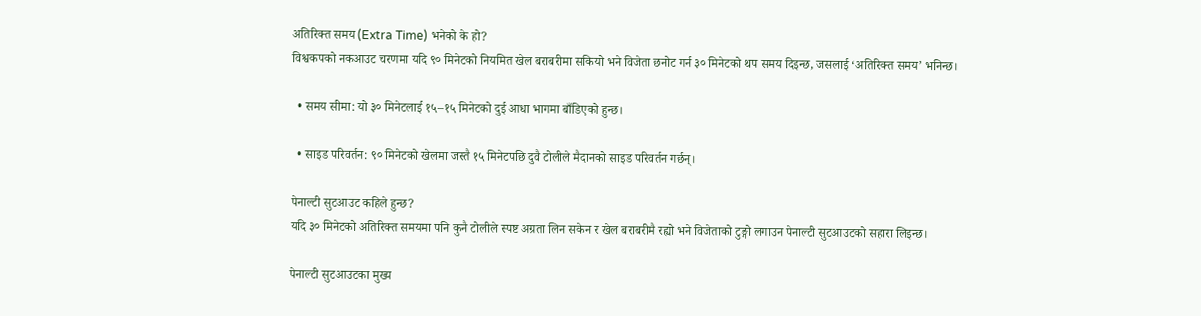अतिरिक्त समय (Extra Time) भनेको के हो?
विश्वकपको नकआउट चरणमा यदि ९० मिनेटको नियमित खेल बराबरीमा सकियो भने विजेता छनोट गर्न ३० मिनेटको थप समय दिइन्छ, जसलाई ‘अतिरिक्त समय’ भनिन्छ।

  • समय सीमा: यो ३० मिनेटलाई १५–१५ मिनेटको दुई आधा भागमा बाँडिएको हुन्छ।

  • साइड परिवर्तन: ९० मिनेटको खेलमा जस्तै १५ मिनेटपछि दुवै टोलीले मैदानको साइड परिवर्तन गर्छन्।

पेनाल्टी सुटआउट कहिले हुन्छ?
यदि ३० मिनेटको अतिरिक्त समयमा पनि कुनै टोलीले स्पष्ट अग्रता लिन सकेन र खेल बराबरीमै रह्यो भने विजेताको टुङ्गो लगाउन पेनाल्टी सुटआउटको सहारा लिइन्छ।

पेनाल्टी सुटआउटका मुख्य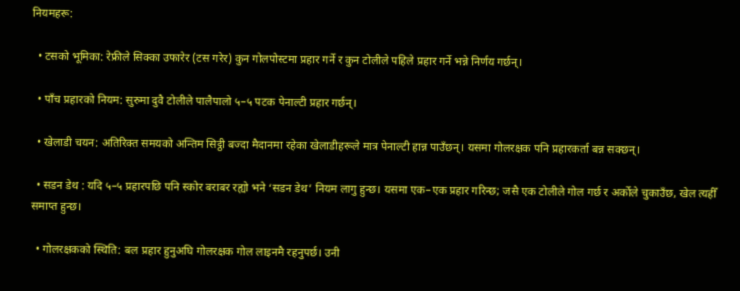नियमहरू:

  • टसको भूमिका: रेफ्रीले सिक्का उफारेर (टस गरेर) कुन गोलपोस्टमा प्रहार गर्ने र कुन टोलीले पहिले प्रहार गर्ने भन्ने निर्णय गर्छन्।

  • पाँच प्रहारको नियम: सुरुमा दुवै टोलीले पालैपालो ५–५ पटक पेनाल्टी प्रहार गर्छन्।

  • खेलाडी चयन: अतिरिक्त समयको अन्तिम सिट्ठी बज्दा मैदानमा रहेका खेलाडीहरूले मात्र पेनाल्टी हान्न पाउँछन्। यसमा गोलरक्षक पनि प्रहारकर्ता बन्न सक्छन्।

  • सडन डेथ : यदि ५–५ प्रहारपछि पनि स्कोर बराबर रह्यो भने ‘सडन डेथ’ नियम लागु हुन्छ। यसमा एक–एक प्रहार गरिन्छ; जसै एक टोलीले गोल गर्छ र अर्कोले चुकाउँछ, खेल त्यहीँ समाप्त हुन्छ।

  • गोलरक्षकको स्थिति: बल प्रहार हुनुअघि गोलरक्षक गोल लाइनमै रहनुपर्छ। उनी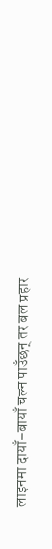लाइनमा दायाँ–बायाँ चल्न पाउँछन् तर बल प्रहार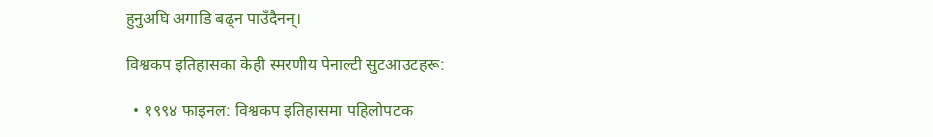हुनुअघि अगाडि बढ्न पाउँदैनन्।

विश्वकप इतिहासका केही स्मरणीय पेनाल्टी सुटआउटहरू:

  • १९९४ फाइनल: विश्वकप इतिहासमा पहिलोपटक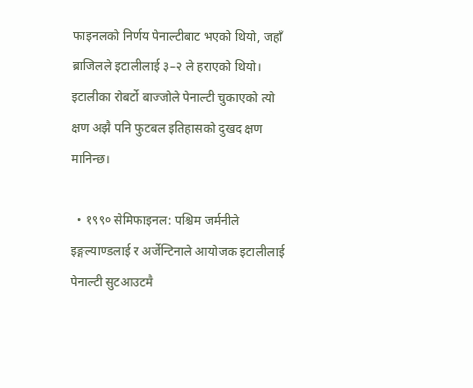फाइनलको निर्णय पेनाल्टीबाट भएको थियो, जहाँ ब्राजिलले इटालीलाई ३–२ ले हराएको थियो। इटालीका रोबर्टो बाज्जोले पेनाल्टी चुकाएको त्यो क्षण अझै पनि फुटबल इतिहासको दुखद क्षण मानिन्छ।

  • १९९० सेमिफाइनल: पश्चिम जर्मनीले इङ्गल्याण्डलाई र अर्जेन्टिनाले आयोजक इटालीलाई पेनाल्टी सुटआउटमै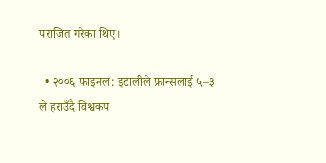पराजित गरेका थिए।

  • २००६ फाइनल: इटालीले फ्रान्सलाई ५–३ ले हराउँदै विश्वकप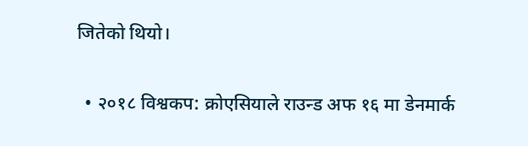जितेको थियो।

  • २०१८ विश्वकप: क्रोएसियाले राउन्ड अफ १६ मा डेनमार्क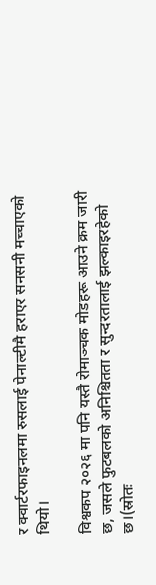र क्वार्टरफाइनलमा रुसलाई पेनाल्टीमै हराएर सनसनी मच्चाएको थियो।

विश्वकप २०२६ मा पनि यस्तै रोमाञ्चक मोडहरू आउने क्रम जारी छ, जसले फुटबलको अनिश्चितता र सुन्दरतालाई झल्काइरहेको छ।(स्रोतः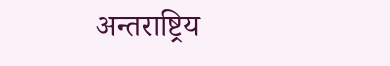अन्तराष्ट्रिय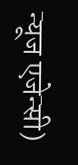न्यूज एजेन्सी)